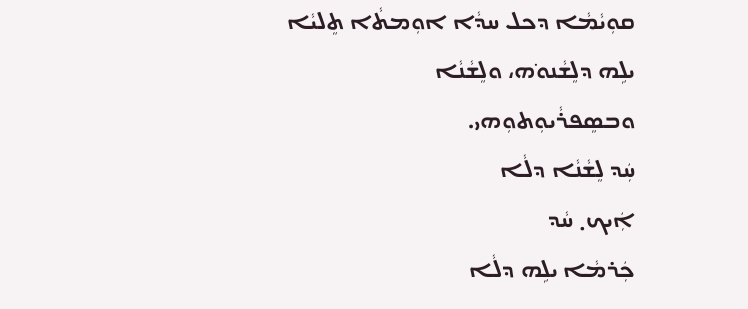ܩܘܼܝܵܡܵܐ ܕܟܠ ܚܕܵܐ ܐܘܼܡܬܵܐ ܬܸܠܝܵܐ
ܝܠܹܗ ܕܠܸܫܵܢܘ݁ܗ، ܘܠܸܫܵܢܵܐ
ܘܒܣܸܦܪܵܝܘܼܬܘܼܗܝ.
ܚܲܕ ܠܸܫܵܢܵܐ ܕܠܵܐ
ܐܲܝܟ܂ ܚܵܕ
ܟܲܪܡܵܐ ܝܠܹܗ ܕܠܵܐ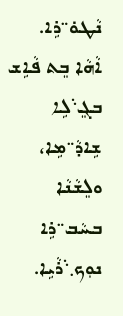ܢܵܛܘ݁܅ܪܹܐ.
ܐܵܗܵܐ ܒܸܬ ܦܵܐܹܫ ܒܓܸ܈ܠܹܐ
ܫܹܐܕܵ܅ܡܹܐ، ܘܠܸܫܵܢܵܐ
ܒܚܵܒ܅ܪܹܐ ܢܘܼܟ܂܈ܪܵܝܹܐ.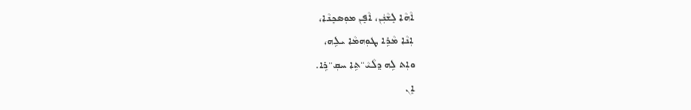ܐܵܗܵܐ ܠܸܫܵܢܲܢ، ܐܵܦܸܢ ܡܘܼܣܟܸܢܵܐ،
ܐ݂ܢܵܐ ܡܵܪܹܐ ܛܘܼܗܡܵܐ ܝܠܹܗ،
ܘܐ݂ܬ ܠܹܗ ܕ݂ܠܵܝܵ܅ܬܹܐ ܚܩ݂܅ܪܹܐ.
ܐܸܢ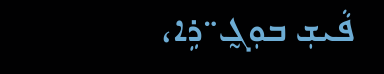ܦܵܝܫ݂ ܒܘܼܓ̰܅ܪܹܐ،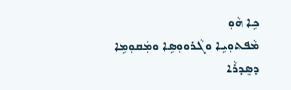ܟܹܐ ܗܵܘ݂
ܡܵܦܬܘܼܝܹܐ ܘܓܵܪܘܘܼܣܹܐ ܘܡܲܩܘܼܡܹܐ
ܕܣܸܕܪܵܐ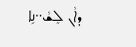ܕܐܵܢ ܠܸܫܵ܅ܢܹܐ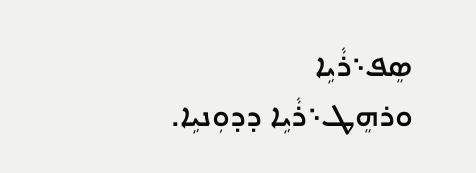ܣܸܦ܈ܪܵܝܹܐ
ܘܪܗܸܛ܈ܪܵܝܹܐ ܕܕܘܼܢܝܹܐ.